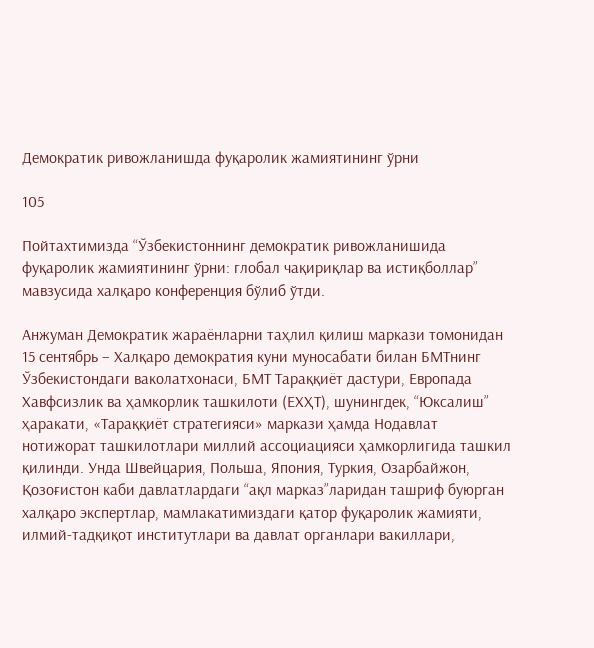Демократик ривожланишда фуқаролик жамиятининг ўрни

105

Пойтахтимизда “Ўзбекистоннинг демократик ривожланишида фуқаролик жамиятининг ўрни: глобал чақириқлар ва истиқболлар” мавзусида халқаро конференция бўлиб ўтди.

Анжуман Демократик жараёнларни таҳлил қилиш маркази томонидан 15 сентябрь – Халқаро демократия куни муносабати билан БМТнинг Ўзбекистондаги ваколатхонаси, БМТ Тараққиёт дастури, Европада Хавфсизлик ва ҳамкорлик ташкилоти (ЕХҲТ), шунингдек, “Юксалиш” ҳаракати, «Тараққиёт стратегияси» маркази ҳамда Нодавлат нотижорат ташкилотлари миллий ассоциацияси ҳамкорлигида ташкил қилинди. Унда Швейцария, Польша, Япония, Туркия, Озарбайжон, Қозоғистон каби давлатлардаги “ақл марказ”ларидан ташриф буюрган халқаро экспертлар, мамлакатимиздаги қатор фуқаролик жамияти, илмий-тадқиқот институтлари ва давлат органлари вакиллари,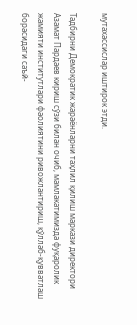мутахассислар иштирок этди.

Тадбирни Демократик жараёнларни таҳлил қилиш маркази директори Азамат Пардаев кириш сўзи билан очиб, мамлакатимизда фуқаролик жамияти институтлари фаолиятини ривожлантириш, қўллаб-қувватлаш борасидаги саъй-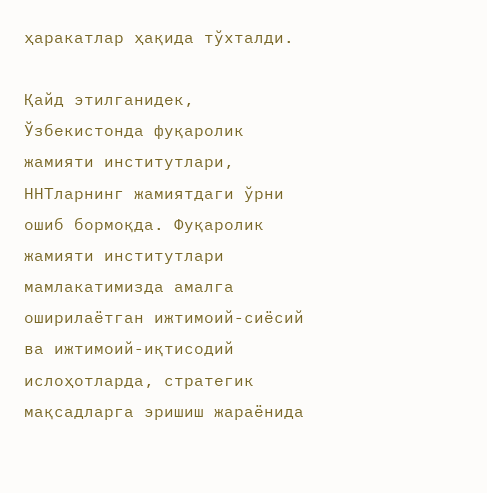ҳаракатлар ҳақида тўхталди.

Қайд этилганидек, Ўзбекистонда фуқаролик жамияти институтлари, ННТларнинг жамиятдаги ўрни ошиб бормоқда. Фуқаролик жамияти институтлари мамлакатимизда амалга оширилаётган ижтимоий-сиёсий ва ижтимоий-иқтисодий ислоҳотларда, стратегик мақсадларга эришиш жараёнида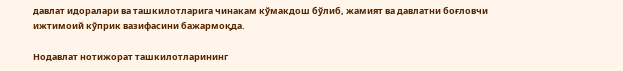давлат идоралари ва ташкилотларига чинакам кўмакдош бўлиб, жамият ва давлатни боғловчи ижтимоий кўприк вазифасини бажармоқда.

Нодавлат нотижорат ташкилотларининг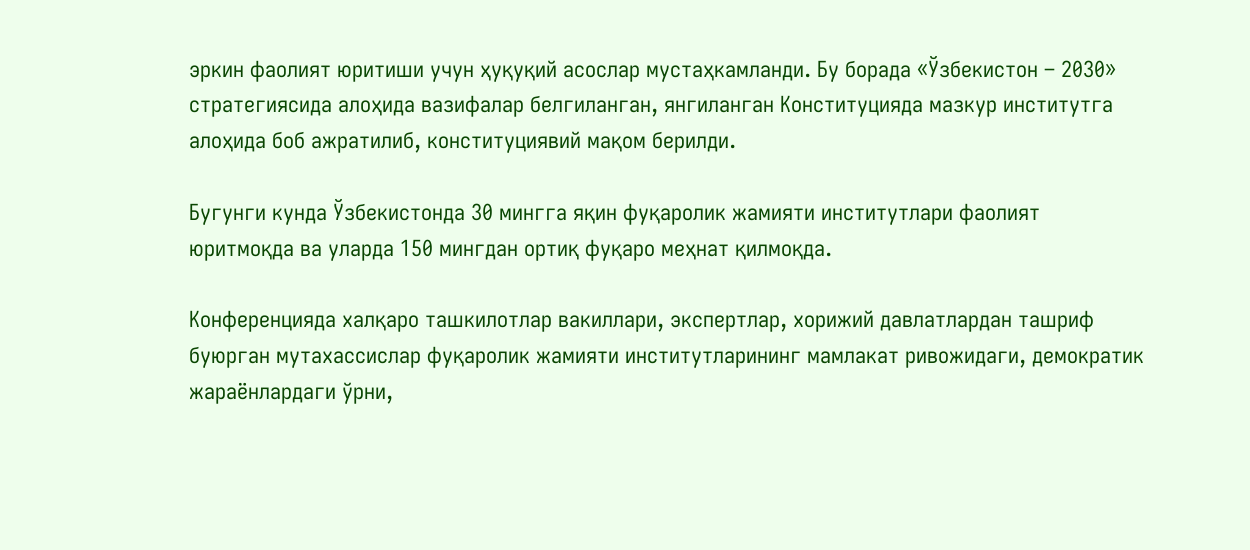эркин фаолият юритиши учун ҳуқуқий асослар мустаҳкамланди. Бу борада «Ўзбекистон – 2030» стратегиясида алоҳида вазифалар белгиланган, янгиланган Конституцияда мазкур институтга алоҳида боб ажратилиб, конституциявий мақом берилди.

Бугунги кунда Ўзбекистонда 30 мингга яқин фуқаролик жамияти институтлари фаолият юритмоқда ва уларда 150 мингдан ортиқ фуқаро меҳнат қилмоқда.

Конференцияда халқаро ташкилотлар вакиллари, экспертлар, хорижий давлатлардан ташриф буюрган мутахассислар фуқаролик жамияти институтларининг мамлакат ривожидаги, демократик жараёнлардаги ўрни,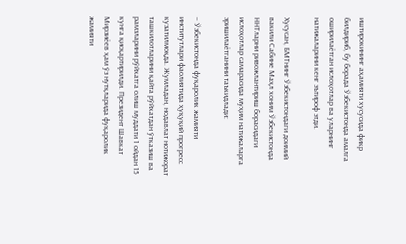иштирокининг аҳамияти хусусида фикр билдириб, бу борада Ўзбекистонда амалга оширилаётган ислоҳотлар ва уларнинг натижаларини кенг эътироф этди.

Хусусан, БМТнинг Ўзбекистондаги доимий вакили Сабине Маҳл хоним Ўзбекистонда ННТларни ривожлантириш борасидаги ислоҳотлар самарасида муҳим натижаларга эришилаётганини таъкидлади:

– Ўзбекистонда фуқаролик жамияти институтлари фаолиятида ҳуқуқий прогресс кузатилмоқда. Жумладан, нодавлат нотижорат ташкилотларини қайта рўйхатдан ўтказиш ва рамзларини рўйхатга олиш муддати 1 ойдан 15 кунга қисқартирилди. Президент Шавкат Мирзиёев ҳам ўз нутқларида фуқаролик жамияти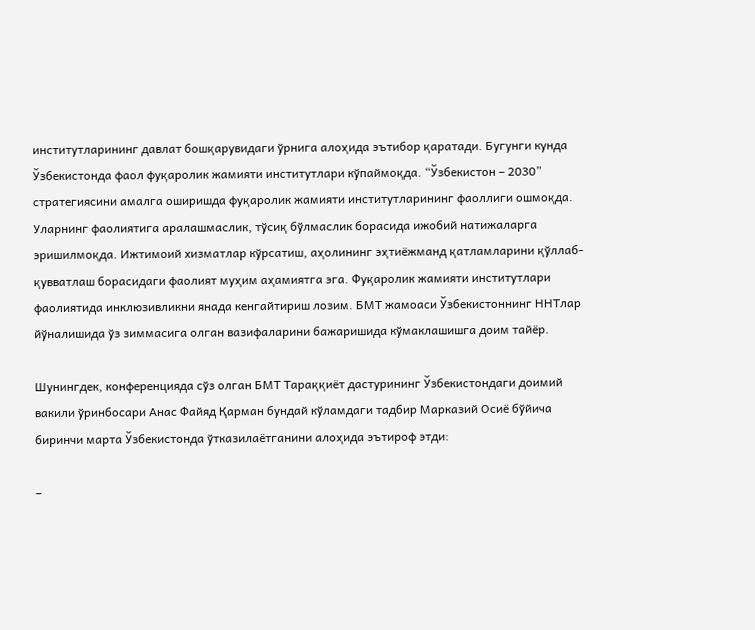институтларининг давлат бошқарувидаги ўрнига алоҳида эътибор қаратади. Бугунги кунда Ўзбекистонда фаол фуқаролик жамияти институтлари кўпаймоқда. “Ўзбекистон – 2030” стратегиясини амалга оширишда фуқаролик жамияти институтларининг фаоллиги ошмоқда. Уларнинг фаолиятига аралашмаслик, тўсиқ бўлмаслик борасида ижобий натижаларга эришилмоқда. Ижтимоий хизматлар кўрсатиш, аҳолининг эҳтиёжманд қатламларини қўллаб-қувватлаш борасидаги фаолият муҳим аҳамиятга эга. Фуқаролик жамияти институтлари фаолиятида инклюзивликни янада кенгайтириш лозим. БМТ жамоаси Ўзбекистоннинг ННТлар йўналишида ўз зиммасига олган вазифаларини бажаришида кўмаклашишга доим тайёр.

Шунингдек, конференцияда сўз олган БМТ Тараққиёт дастурининг Ўзбекистондаги доимий вакили ўринбосари Анас Файяд Қарман бундай кўламдаги тадбир Марказий Осиё бўйича биринчи марта Ўзбекистонда ўтказилаётганини алоҳида эътироф этди:

–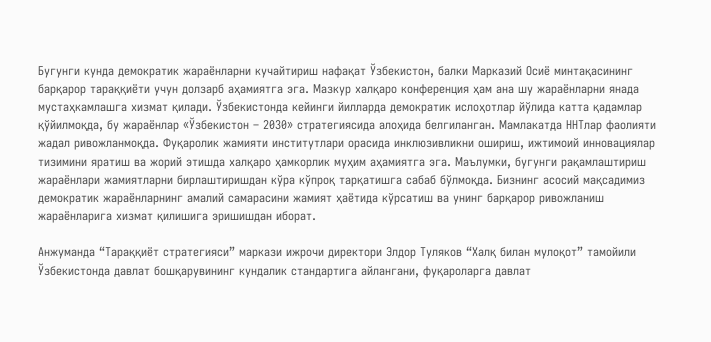Бугунги кунда демократик жараёнларни кучайтириш нафақат Ўзбекистон, балки Марказий Осиё минтақасининг барқарор тараққиёти учун долзарб аҳамиятга эга. Мазкур халқаро конференция ҳам ана шу жараёнларни янада мустаҳкамлашга хизмат қилади. Ўзбекистонда кейинги йилларда демократик ислоҳотлар йўлида катта қадамлар қўйилмоқда, бу жараёнлар «Ўзбекистон – 2030» стратегиясида алоҳида белгиланган. Мамлакатда ННТлар фаолияти жадал ривожланмоқда. Фуқаролик жамияти институтлари орасида инклюзивликни ошириш, ижтимоий инновациялар тизимини яратиш ва жорий этишда халқаро ҳамкорлик муҳим аҳамиятга эга. Маълумки, бугунги рақамлаштириш жараёнлари жамиятларни бирлаштиришдан кўра кўпроқ тарқатишга сабаб бўлмоқда. Бизнинг асосий мақсадимиз демократик жараёнларнинг амалий самарасини жамият ҳаётида кўрсатиш ва унинг барқарор ривожланиш жараёнларига хизмат қилишига эришишдан иборат.

Анжуманда “Тараққиёт стратегияси” маркази ижрочи директори Элдор Туляков “Халқ билан мулоқот” тамойили Ўзбекистонда давлат бошқарувининг кундалик стандартига айлангани, фуқароларга давлат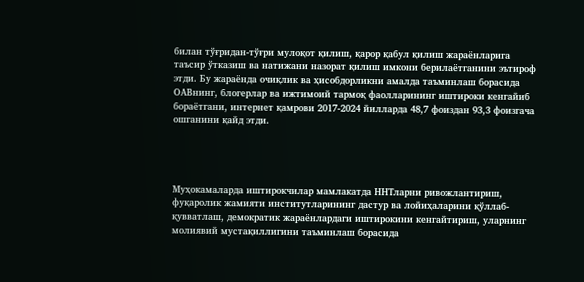билан тўғридан-тўғри мулоқот қилиш, қарор қабул қилиш жараёнларига таъсир ўтказиш ва натижани назорат қилиш имкони берилаётганини эътироф этди. Бу жараёнда очиқлик ва ҳисобдорликни амалда таъминлаш борасида ОАВнинг, блогерлар ва ижтимоий тармоқ фаолларининг иштироки кенгайиб бораётгани, интернет қамрови 2017-2024 йилларда 48,7 фоиздан 93,3 фоизгача ошганини қайд этди.




Муҳокамаларда иштирокчилар мамлакатда ННТларни ривожлантириш, фуқаролик жамияти институтларининг дастур ва лойиҳаларини қўллаб-қувватлаш, демократик жараёнлардаги иштирокини кенгайтириш, уларнинг молиявий мустақиллигини таъминлаш борасида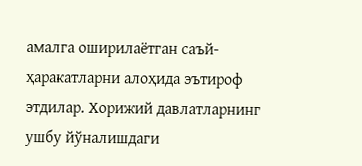амалга оширилаётган саъй-ҳаракатларни алоҳида эътироф этдилар. Хорижий давлатларнинг ушбу йўналишдаги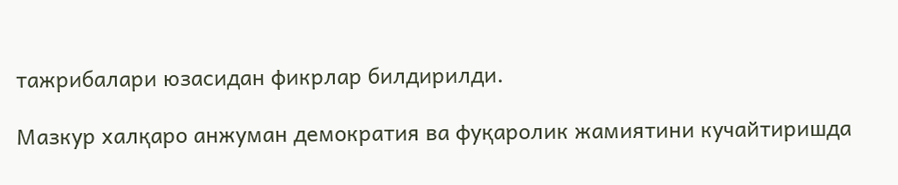тажрибалари юзасидан фикрлар билдирилди.

Мазкур халқаро анжуман демократия ва фуқаролик жамиятини кучайтиришда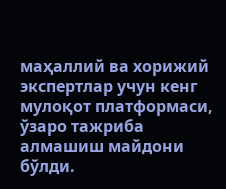маҳаллий ва хорижий экспертлар учун кенг мулоқот платформаси, ўзаро тажриба алмашиш майдони бўлди.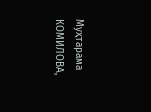Муҳтарама КОМИЛОВА,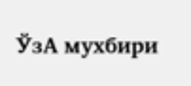ЎзА мухбири